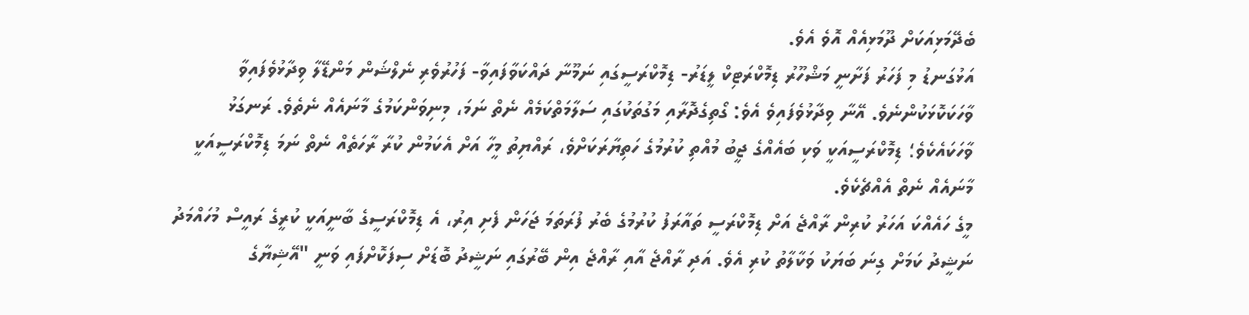ބެދޭމަޅިއަކަށް ދޫމަޅިއެއް އޮވެ އެވެ.
އަޅުގަނޑު މި ފަހަރު ފަށާނީ މަޝްހޫރު ޑިމޮކްރަޓިކް ލީޑަރު- ޑިމޮކްރަސީގައި ނަމޫނާ ދައްކަވާފައިވާ- ފަހުރުވެރި ނެލްޝަން މަންޑޭލާ ވިދާޅުވެފައިވާ ވާހަކަކޮޅަކުންނެވެ. އޭނާ ވިދާޅުވެފައިވެ އެވެ: ގޯތިގެދޮރާއި މަގުތަކުގައި ސަލާމަތްކަމެއް ނެތް ނަމަ، މިނިވަންކަމުގެ މާނައެއް ނެތެވެ. ރަނގަޅު ވާހަކައެކެވެ؛ ޑިމޮކްރަސީއަކީ ވަކި ބައެއްގެ ޖީބު މުއްތި ކުރުމުގެ ހަތިޔާރަކަށްވެ، ރައްޔިތު މީހާ އަށް އެކަމުން ކުރާ ރާހަތެއް ނެތް ނަމަ ޑިމޮކްރަސީއަކީ މާނައެއް ނެތް އެއްޗެކެވެ.
މީގެ ހައެއްކަ އަހަރު ކުރިން ރާއްޖެ އަށް ޑިމޮކްރަސީ ތައާރަފު ކުރުމުގެ ބެރު ފުރަތަމަ ޖަހަން ފެށި އިރު، އެ ޑިމޮކްރަސީގެ ބާނީއަކީ ކުރީގެ ރައީސް މުހައްމަދު ނަޝީދު ކަމަށް ގިނަ ބަޔަކު ވަކާލާތު ކުރި އެވެ. އަދި ރާއްޖެ އާއި ރާއްޖެ އިން ބޭރުގައި ނަޝީދު ބޮޑަށް ސިފަކޮށްފައި ވަނީ "އޭޝިޔާގެ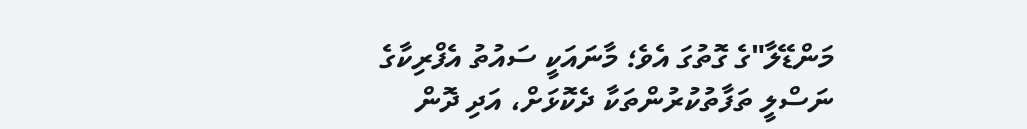މަންޑޭލާ"ގެ ގޮތުގަ އެވެ؛ މާނައަކީ ސައުތު އެފްރިކާގެ ނަސްލީ ތަފާތުކުރުންތަކާ ދެކޮޅަށް، އަދި ދޮން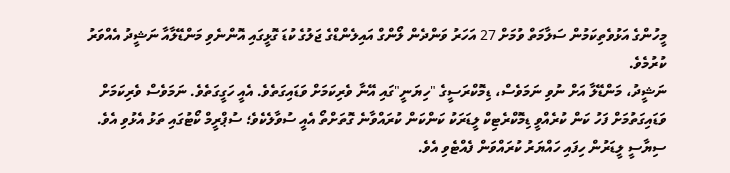މީހުންގެ އަޅުވެތިކަމުން ސަލާމަތް ވުމަށް 27 އަހަރު ވަންދެން ލޯންގް އައިލެންޑްގެ ޖަލުގެ ކުޑަ ގޮޅީގައި އޮންނެވި މަންޑޭލާއާ ނަޝީދު އެއްވަރު ކުރުމެވެ.
ނަޝީދު، މަންޑޭލާ އަށް ނުވި ނަމަވެސް، ޑިމޮކްރަސީގެ "ހިޔަނީ"ގައި އޭނާ ވެރިކަމަށް ވަޑައިގަތެވެ. އެއީ ހަގީގަތެވެ. ނަމަވެސް ވެރިކަމަށް ވަޑައިގަތުމަށް ފަހު ކަން ކުރެއްވީ ޑިމޮކްރެޓިކް ލީޑަރަކު ކަންކަން ކުރައްވާނެ ގޮތަށްތޯ އެއީ ސުވާލެކެވެ؛ ސުޕްރީމް ކޯޓުގައި ތަޅު އެޅުވި އެވެ. ސިޔާސީ ލީޑަރުން ހިފައި ހައްޔަރު ކުރައްވަން ފެއްޓެވި އެވެ.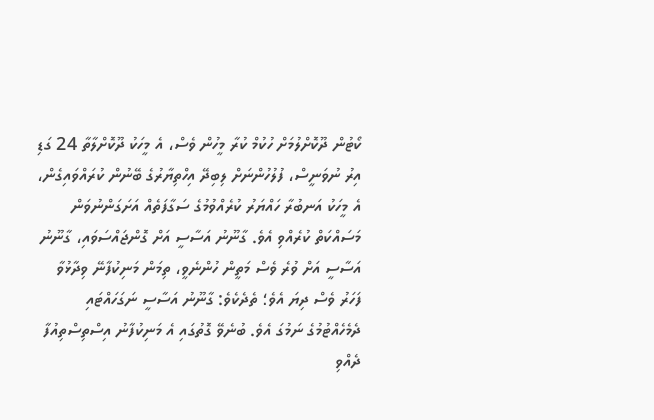ކޯޓުން ދޫކޮށްލުމަށް ހުކުމް ކުރާ މީހުން ވެސް، އެ މީހަކު ދޫކޮށްލާތާ 24 ގަޑި އިރު ނުވަނީސް، ފުލުހުންނަށް ލިބިދޭ އިހްތިޔާރުގެ ބޭނުން ކުރައްވައިގެން، އެ މީހަކު އަނބުރާ ހައްޔަރު ކުރެއްވުމުގެ ސަގާފަތެއް އަށަގަންނުވަން މަސައްކަތް ކުރެއްވި އެވެ. ގާނޫނު އަސާސީ އަށް ގޮންޖައްސަވައި، ގާނޫނު އަސާސީ އަށް ވުރެ ވެސް މަތީން ހުންނެވީ، ތިމަން މަނިކުފާނޭ ވިދާޅުވާ ފަހަރު ވެސް ދިޔަ އެވެ؛ ތެދެކެވެ: ގާނޫނު އަސާސީ ނަގަހައްޓައި ދެމެހެއްޓުމުގެ ނަމުގަ އެވެ. ބުނެވޭ ގޮތުގައި އެ މަނިކުފާނު އިސްތިސްތިއުފާ ދެއްވި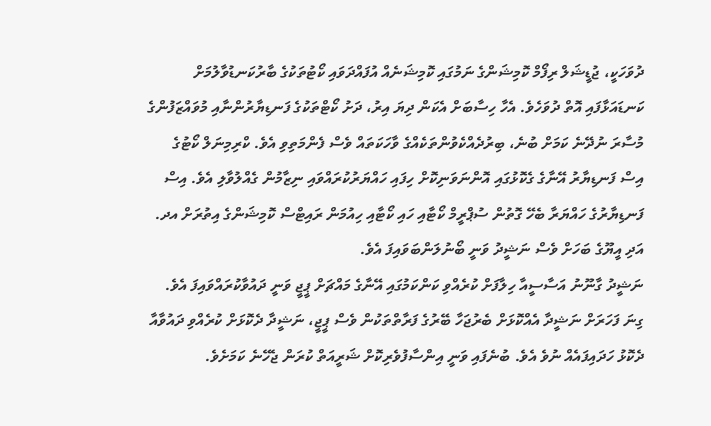ދުވަހަކީ، ޖުޑީޝަލް ރިފޯމް ކޮމިޝަންގެ ނަމުގައި ކޮމިޝަނެއް އުފައްދަވައި ކޯޓުތަކުގެ ބާރުކަނޑުވާލުމަށް ކަނޑައަޅާފައި އޮތް ދުވަހެވެ. އެހާ ހިސާބަށް އެކަން ދިޔަ އިރު، ދަށު ކޯޓްތަކުގެ ފަނޑިޔާރުންނާއި މުވައްޒަފުންގެ މުސާރަ ނުދޭނެ ކަމަށް ބުނެ، ބިރުދެއްކެވުންތަކެއްގެ ވާހަކަތައް ވެސް ފެންމަތިވި އެވެ. ކްރިމިނަލް ކޯޓުގެ އިސް ފަނޑިޔާރު އޭނާގެ ގެކޮޅުގައި އޮންނަވަނިކޮށް ހިފައި ހައްޔަރުކުރައްވައި ނިޒާމުން ގެއްލުވާލި އެވެ. އިސް ފަނޑިޔާރުގެ ހައްޔަރާ ބެހޭ ގޮތުން ސުޕްރީމް ކޯޓާއި ހައި ކޯޓާއި ހިއުމަން ރައިޓްސް ކޮމިޝަންގެ އިތުރަށް އދ. އަދި އީޔޫގެ ބަހަށް ވެސް ނަޝީދު ވަނީ ބޯނުލަންބަވައިފަ އެވެ.
ނަޝީދު ގާނޫނު އަސާސީއާ ހިލާފަށް ކުރެއްވި ކަންކަމުގައި އޭނާގެ މައްޗަށް ޕީޖީ ވަނީ ދައުވާކުރައްވައިފަ އެވެ. ގިނަ ފަހަރަށް ނަޝީދާ އެއްކޮޅަށް ބެރުޖަހާ ބޭރުގެ ފަރާތްތަކުން ވެސް ޕީޖީ، ނަޝީދާ ދެކޮޅަށް ކުރެއްވި ދައުވާއާ ދެކޮޅު ހަދައިފައެއް ނުވެ އެވެ. ބުނެފައި ވަނީ އިންސާފުވެރިކޮށް ޝަރީއަތް ކުރަން ޖެހޭނެ ކަމަށެވެ.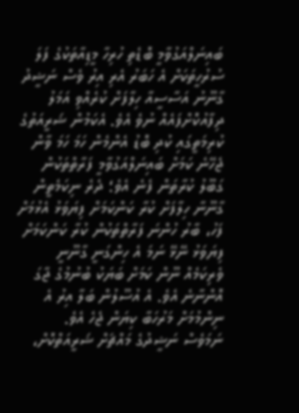ބައިނަލްއަގުވާމީ ބޮޑެތި ހުރިހާ މީޑިއާތަކުގެ ފަލަ ސުރުހީތަކަށް އެ ހަބަރު އެރި އިރު ވެސް ނަޝީދު ގާނޫނު އަސާސީއާ ހިލާފަށް ކުރެއްވި އަމަލު ދިފާއުކޮށްފައެއް ނުވެ އެވެ. އެކަމުން ޝަރީއަތުގެ ކުރިމަތީގައި ކުދި ބޮޑު އެންމެން ހަމަ ހަމަ ވާން ޖެހޭނެ ކަމަށް ބައިނަލްއަގުވާމީ ފަރާތްތަކުން ގަބޫލު ކުރާތަން ފެނެ އެވެ؛ ދެރެ ނިކަމެތީން ގާނޫނާ ހިލާފަށް ކުރާ ކަންކަމަށް ފިޔަވަޅު އެޅުމަށް ފަހު، ބާރު ހުންނަ ފަރާތްތަކުން ކުރާ ކަންކަމަށް ފިޔަވަޅު ނޭޅޭ ނަމަ އެ ހިންގަނީ ގާނޫނީ ވެރިކަމެއް ނޫން ކަމަށް ބަޔަކު ބުނުމުގެ ޖާގަ އޮންނާނެ އެވެ. އެ އުސޫލުން ބަލާ އިރު އެ ނިންމުމަށް މަރުހަބާ ކިޔަން ޖެހެ އެވެ.
ނަމަވެސް ނަޝީދުގެ މައްޗަށް ޝަރީއަތްކޮށް،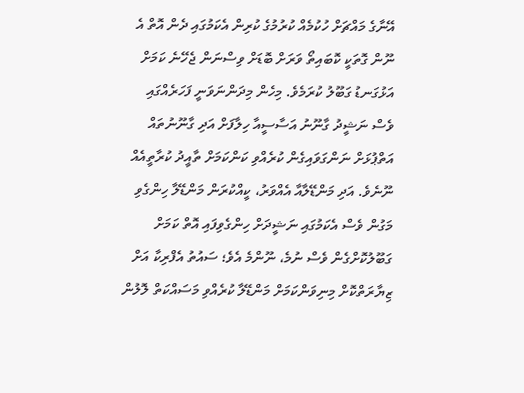އޭނާގެ މައްޗަށް ހުކުމެއް ކުރުމުގެ ކުރިން އެކަމުގައި ދެން އޮތް އެ ނޫން ގޮތަކީ ކޮބައިތޯ ވަރަށް ބޮޑަށް ވިސްނަން ޖެހޭނެ ކަމަށް އަޅުގަނޑު ގަބޫލު ކުރަމެވެ. މިހެން މިދަންނަވަނީ ފަހަރެއްގައި ވެސް ނަޝީދު ގާނޫނު އަސާސީއާ ހިލާފަށް އަދި ގާނޫނުތައް އަތްޕުޅަށް ނަންގަވައިގެން ކުރެއްވި ކަންކަމަށް ތާއީދު ކުރާތީއެއް ނޫނެވެ. އަދި މަންޑޭލާއާ އެއްވަރު، ކީއްކުރަން މަންޑޭލާ ހިންގެވި މަގުން ވެސް އެކަމުގައި ނަޝީދަށް ހިންގެވިފައި އޮތް ކަމަށް ގަބޫލުކޮށްގެން ވެސް ނުމެ، ނޫންމެ އެވެ؛ ސައުތު އެފްރިކާ އަށް ޒިޔާރަތްކޮށް މިނިވަންކަމަށް މަންޑޭލާ ކުރެއްވި މަސައްކަތް ލޮލުން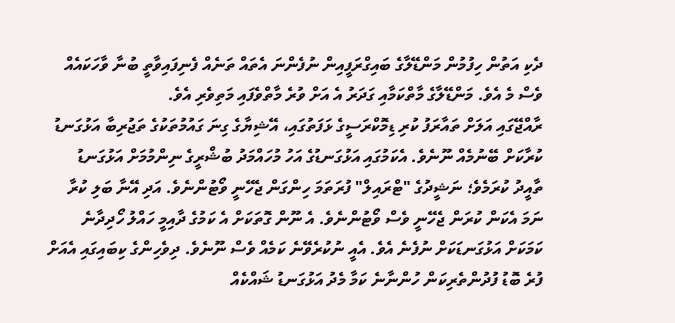ދެކި އަތުން ހިފުމުން މަންޑޭލާގެ ބައިގްރަފީއިން ނުފެންނަ އެތައް ތަނެއް ފެނިފައިވާތީ ބުނާ ވާހަކައެއް ވެސް މެ އެވެ. މަންޑޭލާގެ މާތްކަމާއި ގަދަރު އެ އަށް ވުރެ މާތްވެފައި މަތިވެރި އެވެ.
ރާއްޖޭގައި އަލަށް ތައާރަފު ކުރި ޑިމޮކްރަސީގެ ޅަފަތުގައި، އޭޝިޔާގެ ގިނަ ގައުމުތަކުގެ ތަޖުރިބާ އަޅުގަނޑު ކުރާކަށް ބޭނުމެއް ނޫނެވެ. އެކަމުގައި އަޅުގަނޑުގެ އަހު މުހައްމަދު ބުޝްރީގެ ނިންމުމަށް އަޅުގަނޑު ތާއީދު ކުރަމެވެ؛ ނަޝީދުގެ "ޓްރައިލް" ފުރަތަމަ ހިންގަން ޖެހޭނީ ވޯޓުންނެވެ. އަދި އޭނާ ބަލި ކުރާ ނަމަ އެކަން ކުރަން ޖެހޭނީ ވެސް ވޯޓުންނެވެ. އެ ނޫން ގޮތަކަށް އެ ކަމުގެ ދާއިމީ ހައްލު ހޯދިދާނެ ކަމަކަށް އަޅުގަނޑަކަށް ނުފެނެ އެވެ. އެއީ ނުކުރެވޭނެ ކަމެއް ވެސް ނޫނެވެ. ދިވެހިންގެ ކިބައިގައި އެއަށް ފުރެ ބޮޑު ފުދުންތެރިކަން ހުންނާނެ ކަމާ މެދު އަޅުގަނޑު ޝައްކެއް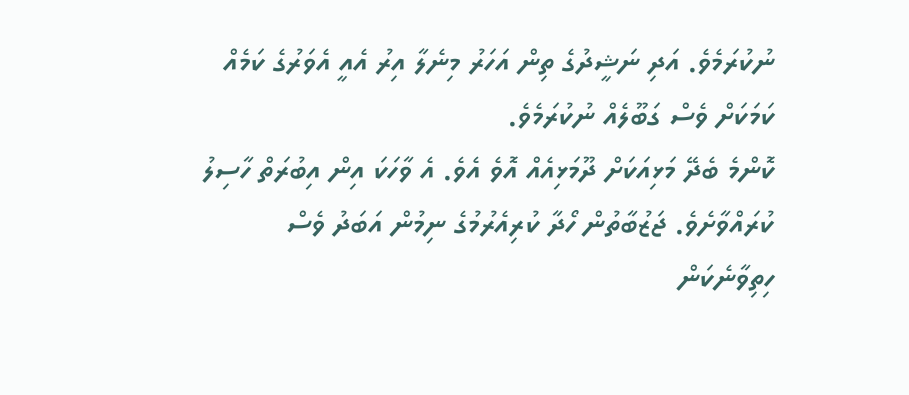ނުކުރަމެވެ. އަދި ނަޝީދުގެ ތިން އަހަރު މިނެލާ އިރު އެއީ އެވަރުގެ ކަމެއް ކަމަކަށް ވެސް ގަބޫލެއް ނުކުރަމެވެ.
ކޮންމެ ބެދޭ މަޅިއަކަށް ދޫމަޅިއެއް އޮވެ އެވެ. އެ ވާހަކަ އިން އިބުރަތް ހާސިލު ކުރައްވާށެވެ. ޖަޒުބާތުން ހޯދާ ކުރިއެރުމުގެ ނިމުން އަބަދު ވެސް ހިތިވާނެކަން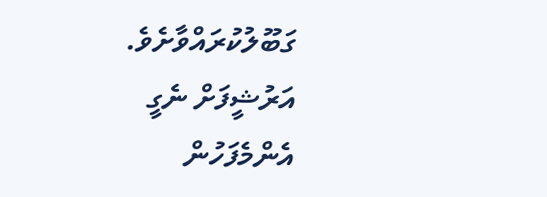ގަބޫލުކުރައްވާށެވެ.
އަރުޝީފަށް ނެގީ
އެންމެފަހުން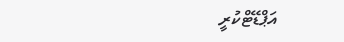އަޕްޑޭޓްކުރީ